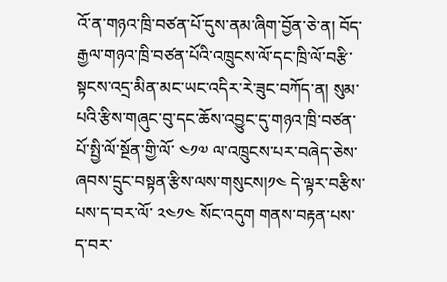འོ་ན་གཉའ་ཁྲི་བཙན་པོ་དུས་ནམ་ཞིག་བྱོན་ཅེ་ན། བོད་རྒྱལ་གཉའ་ཁྲི་བཙན་པོའི་འཁྲུངས་ལོ་དང་ཁྲི་ལོ་བརྩི་སྟངས་འདྲ་མིན་མང་ཡང་འདིར་རེ་ཟུང་བཀོད་ན། སུམ་པའི་རྩིས་གཞུང་བུ་དང་ཆོས་འབྱུང་དུ་གཉའ་ཁྲི་བཙན་པོ་སྤྱི་ལོ་སྔོན་གྱི་ལོ་ ༤༡༧ ལ་འཁྲུངས་པར་བཞེད་ཅེས་ཞབས་དྲུང་བསྟན་རྩིས་ལས་གསུངས།༡༤ དེ་ལྟར་བརྩིས་པས་ད་བར་ལོ་ ༢༤༡༤ སོང་འདུག གནས་བརྟན་པས་ད་བར་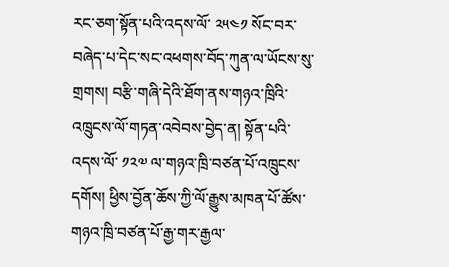རང་ཅག་སྟོན་པའི་འདས་ལོ་ ༢༥༤༡ སོང་བར་བཞེད་པ་དེང་སང་འཕགས་བོད་ཀུན་ལ་ཡོངས་སུ་གྲགས། བརྩི་གཞི་དེའི་ཐོག་ནས་གཉའ་ཁྲིའི་འཁྲུངས་ལོ་གཏན་འབེབས་བྱེད་ན། སྟོན་པའི་འདས་ལོ་ ༡༢༧ ལ་གཉའ་ཁྲི་བཙན་པོ་འཁྲུངས་དགོས། ཕྱིས་བྱོན་ཆོས་ཀྱི་ལོ་རྒྱུས་མཁན་པོ་ཚོས་གཉའ་ཁྲི་བཙན་པོ་རྒྱ་གར་རྒྱལ་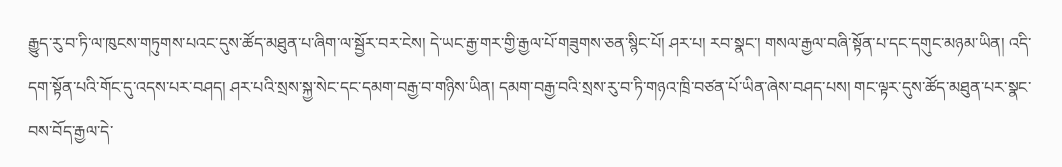རྒྱུད་རུ་བ་ཏི་ལ་ཁུངས་གཏུགས་པའང་དུས་ཚོད་མཐུན་པ་ཞིག་ལ་སྦྱོར་བར་ངེས། དེ་ཡང་རྒྱ་གར་གྱི་རྒྱལ་པོ་གཟུགས་ཅན་སྙིང་པོ། ཤར་པ། རབ་སྣང་། གསལ་རྒྱལ་བཞི་སྟོན་པ་དང་དགུང་མཉམ་ཡིན། འདི་དག་སྟོན་པའི་གོང་དུ་འདས་པར་བཤད། ཤར་པའི་སྲས་སྐྱ་སེང་དང་དམག་བརྒྱ་བ་གཉིས་ཡིན། དམག་བརྒྱ་བའི་སྲས་རུ་བ་ཏི་གཉའ་ཁྲི་བཙན་པོ་ཡིན་ཞེས་བཤད་པས། གང་ལྟར་དུས་ཚོད་མཐུན་པར་སྣང་བས་བོད་རྒྱལ་དེ་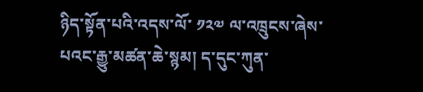ཉིད་སྟོན་པའི་འདས་ལོ་ ༡༢༧ ལ་འཁྲུངས་ཞེས་པའང་རྒྱུ་མཚན་ཆེ་སྙམ། ད་དུང་ཀུན་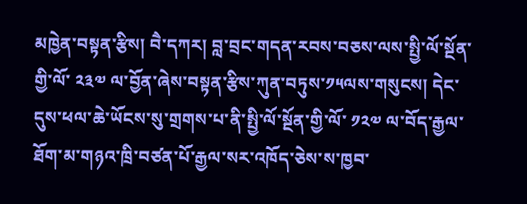མཁྱེན་བསྟན་རྩིས། བཻ་དཀར། བླ་བྲང་གདན་རབས་བཅས་ལས་སྤྱི་ལོ་སྔོན་གྱི་ལོ་ ༢༣༧ ལ་བྱོན་ཞེས་བསྟན་རྩིས་ཀུན་བཏུས་༡༥ལས་གསུངས། དེང་དུས་ཕལ་ཆེ་ཡོངས་སུ་གྲགས་པ་ནི་སྤྱི་ལོ་སྔོན་གྱི་ལོ་ ༡༢༧ ལ་བོད་རྒྱལ་ཐོག་མ་གཉའ་ཁྲི་བཙན་པོ་རྒྱལ་སར་འཁོད་ཅེས་ས་ཁྱབ་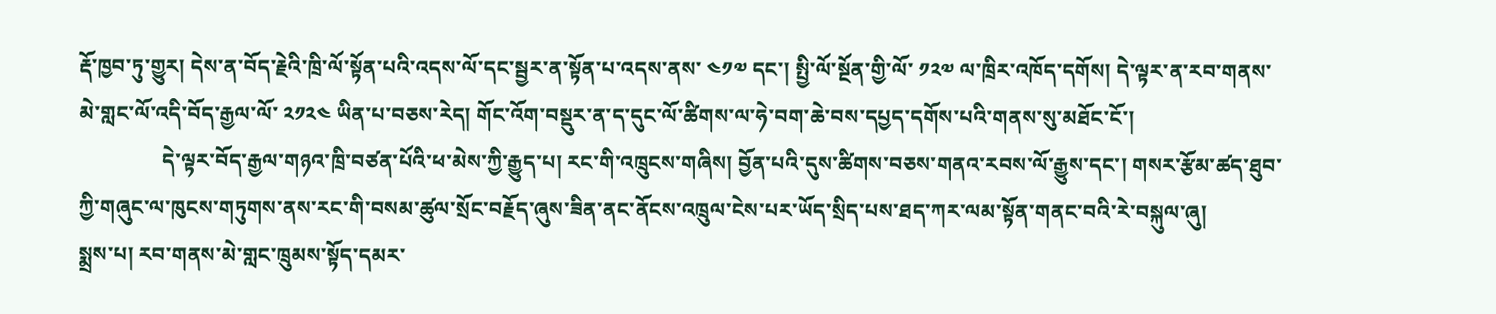རྡོ་ཁྱབ་ཏུ་གྱུར། དེས་ན་བོད་རྗེའི་ཁྲི་ལོ་སྟོན་པའི་འདས་ལོ་དང་སྦྱར་ན་སྟོན་པ་འདས་ནས་ ༤༡༧ དང་། སྤྱི་ལོ་སྔོན་གྱི་ལོ་ ༡༢༧ ལ་ཁྲིར་འཁོད་དགོས། དེ་ལྟར་ན་རབ་གནས་མེ་གླང་ལོ་འདི་བོད་རྒྱལ་ལོ་ ༢༡༢༤ ཡིན་པ་བཅས་རེད། གོང་འོག་བསྡུར་ན་ད་དུང་ལོ་ཚིགས་ལ་ཧེ་བག་ཆེ་བས་དཔྱད་དགོས་པའི་གནས་སུ་མཐོང་ངོ་།
                དེ་ལྟར་བོད་རྒྱལ་གཉའ་ཁྲི་བཙན་པོའི་ཕ་མེས་ཀྱི་རྒྱུད་པ། རང་གི་འཁྲུངས་གཞིས། བྱོན་པའི་དུས་ཚིགས་བཅས་གནའ་རབས་ལོ་རྒྱུས་དང་། གསར་རྩོམ་ཚད་ཐུབ་ཀྱི་གཞུང་ལ་ཁུངས་གཏུགས་ནས་རང་གི་བསམ་ཚུལ་སྲོང་བརྗོད་ཞུས་ཟིན་ནང་ནོངས་འཁྲུལ་ངེས་པར་ཡོད་སྲིད་པས་ཐད་ཀར་ལམ་སྟོན་གནང་བའི་རེ་བསྐུལ་ཞུ།
སྨྲས་པ། རབ་གནས་མེ་གླང་ཁྲུམས་སྟོད་དམར་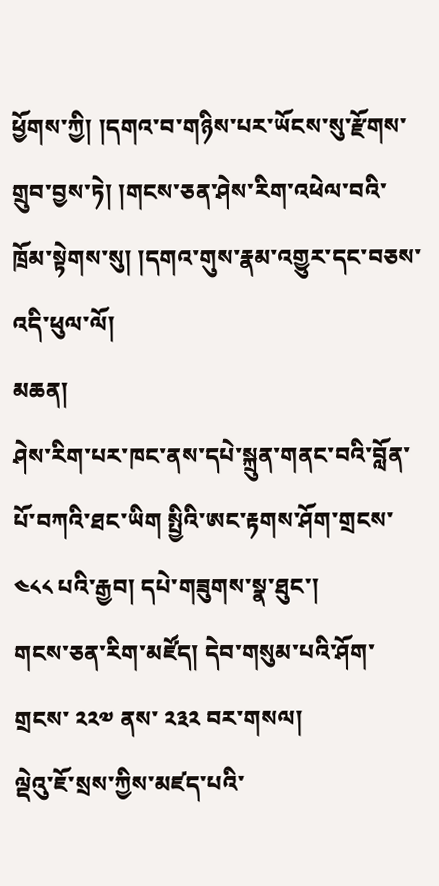ཕྱོགས་ཀྱི། །དགའ་བ་གཉིས་པར་ཡོངས་སུ་རྫོགས་གྲུབ་བྱས་ཏེ། །གངས་ཅན་ཤེས་རིག་འཕེལ་བའི་ཁྲོམ་སྟེགས་སུ། །དགའ་གུས་རྣམ་འགྱུར་དང་བཅས་འདི་ཕུལ་ལོ།
མཆན།
ཤེས་རིག་པར་ཁང་ནས་དཔེ་སྐྲུན་གནང་བའི་བློན་པོ་བཀའི་ཐང་ཡིག སྤྱིའི་ཨང་རྟགས་ཤོག་གྲངས་ ༤༨༨ པའི་རྒྱབ། དཔེ་གཟུགས་སྣ་ཐུང་།
གངས་ཅན་རིག་མཛོད། དེབ་གསུམ་པའི་ཤོག་གྲངས་ ༢༢༧ ནས་ ༢༣༢ བར་གསལ།
ལྡེའུ་ཇོ་སྲས་ཀྱིས་མཛད་པའི་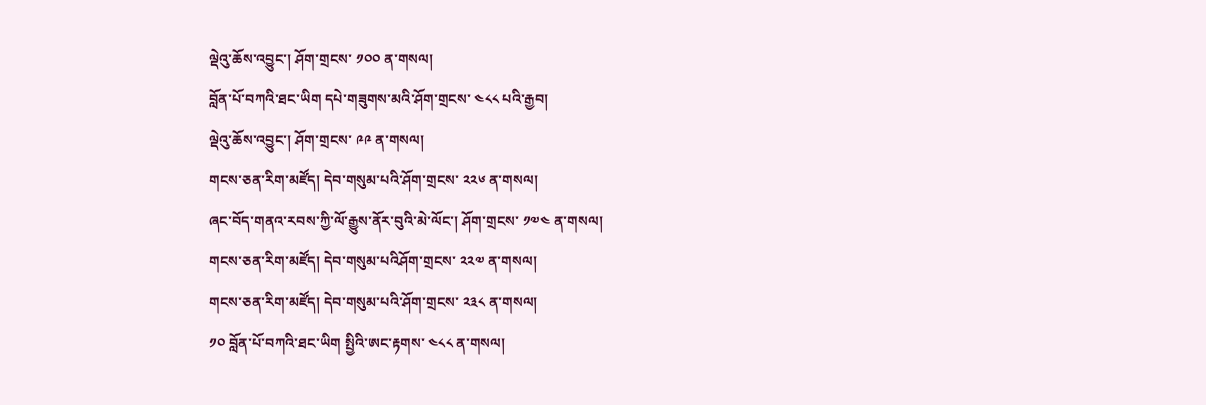ལྡེའུ་ཆོས་འབྱུང་། ཤོག་གྲངས་ ༡༠༠ ན་གསལ།
བློན་པོ་བཀའི་ཐང་ཡིག དཔེ་གཟུགས་མའི་ཤོག་གྲངས་ ༤༨༨ པའི་རྒྱབ།
ལྡེའུ་ཆོས་འབྱུང་། ཤོག་གྲངས་ ༩༩ ན་གསལ།
གངས་ཅན་རིག་མཛོད། དེབ་གསུམ་པའི་ཤོག་གྲངས་ ༢༢༦ ན་གསལ།
ཞང་བོད་གནའ་རབས་ཀྱི་ལོ་རྒྱུས་ནོར་བུའི་མེ་ལོང་། ཤོག་གྲངས་ ༡༧༤ ན་གསལ།
གངས་ཅན་རིག་མཛོད། དེབ་གསུམ་པའིཤོག་གྲངས་ ༢༢༧ ན་གསལ།
གངས་ཅན་རིག་མཛོད། དེབ་གསུམ་པའི་ཤོག་གྲངས་ ༢༣༨ ན་གསལ།
༡༠ བློན་པོ་བཀའི་ཐང་ཡིག སྤྱིའི་ཨང་རྟགས་ ༤༨༨ ན་གསལ།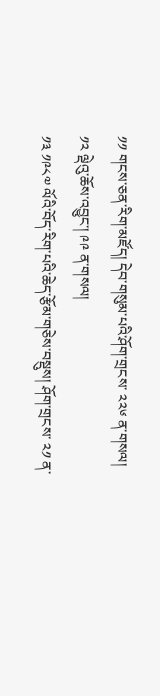༡༡ གངས་ཅན་རིག་མཛོད། དེབ་གསུམ་པའི་ཤོག་གྲངས་ ༢༢༦ ན་གསལ།
༡༢ ལྡེའུ་ཆོས་འབྱུང་། ༩༩ ན་གསལ།
༡༣ ༡༩༨༧ ལོའི་བོད་རིག་པའི་ཆེད་རྩོམ་གཅེས་བསྡུས། ཤོག་གྲངས་ ༢༡ ན་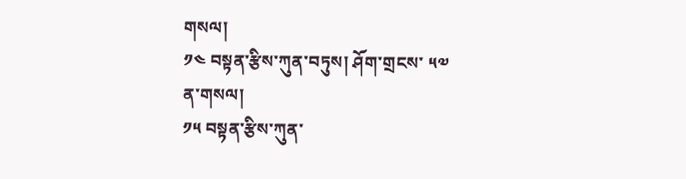གསལ།
༡༤ བསྟན་རྩིས་ཀུན་བཏུས། ཤོག་གྲངས་ ༥༧ ན་གསལ།
༡༥ བསྟན་རྩིས་ཀུན་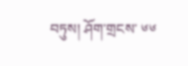བཏུས། ཤོག་གྲངས་ ༦༦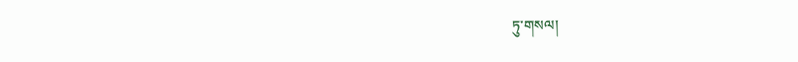ཏུ་གསལ།